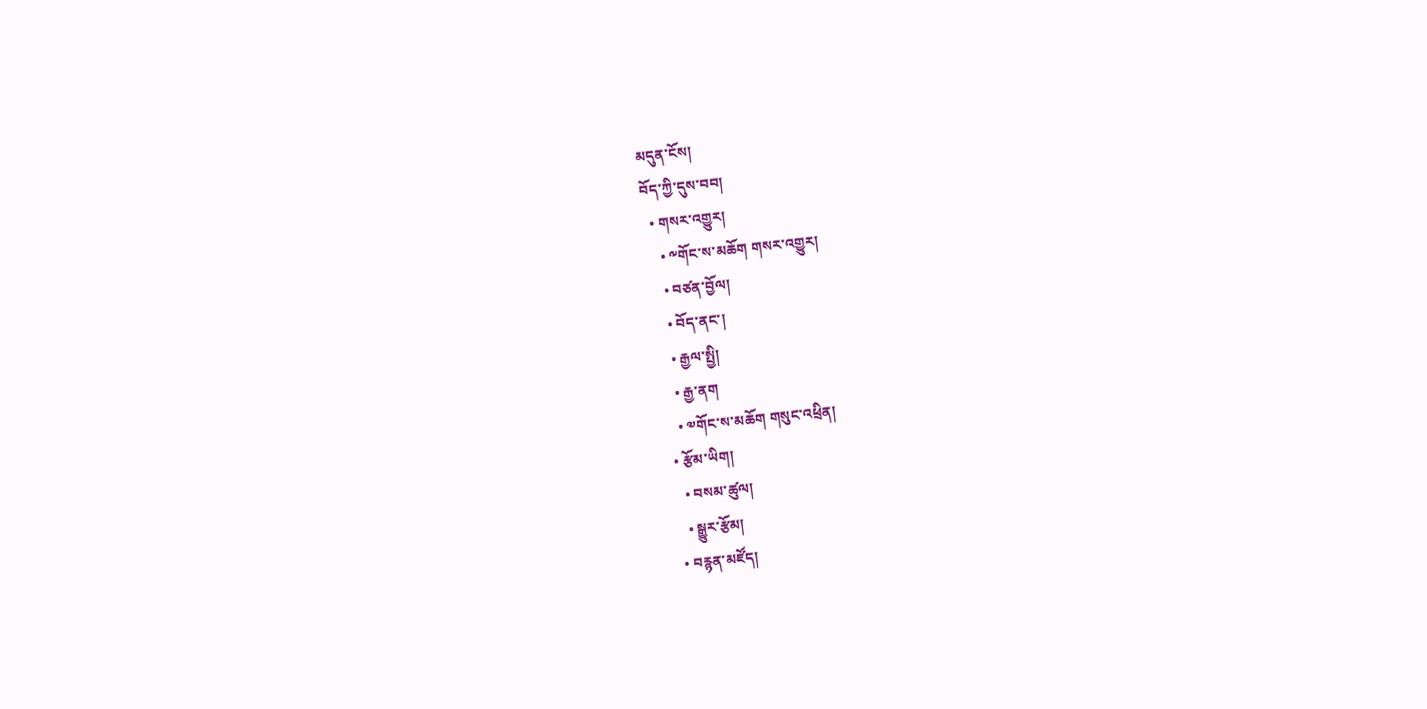མདུན་ངོས།
བོད་ཀྱི་དུས་བབ།
  • གསར་འགྱུར།
    • ༸གོང་ས་མཆོག གསར་འགྱུར།
    • བཙན་བྱོལ།
    • བོད་ནང་།
    • རྒྱལ་སྤྱི།
    • རྒྱ་ནག
    • ༧གོང་ས་མཆོག གསུང་འཕྲིན།
  • རྩོམ་ཡིག།
    • བསམ་ཚུལ།
    • སྒྱུར་རྩོམ།
  • བརྙན་མཛོད།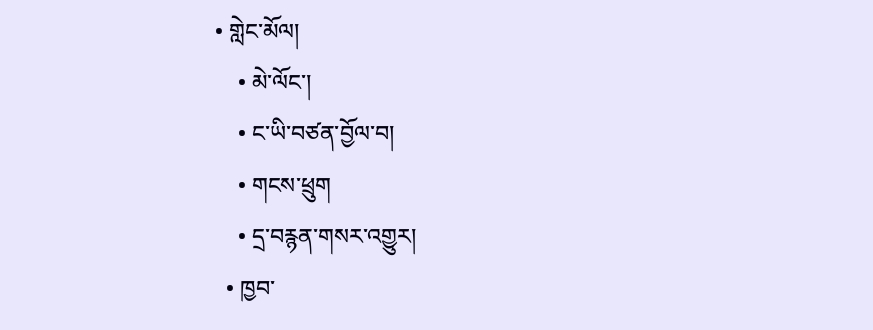• གླེང་མོལ།
    • མེ་ལོང་།
    • ང་ཡི་བཙན་བྱོལ་བ།
    • གངས་ཕྲུག
    • དྲ་བརྙན་གསར་འགྱུར།
  • ཁྱབ་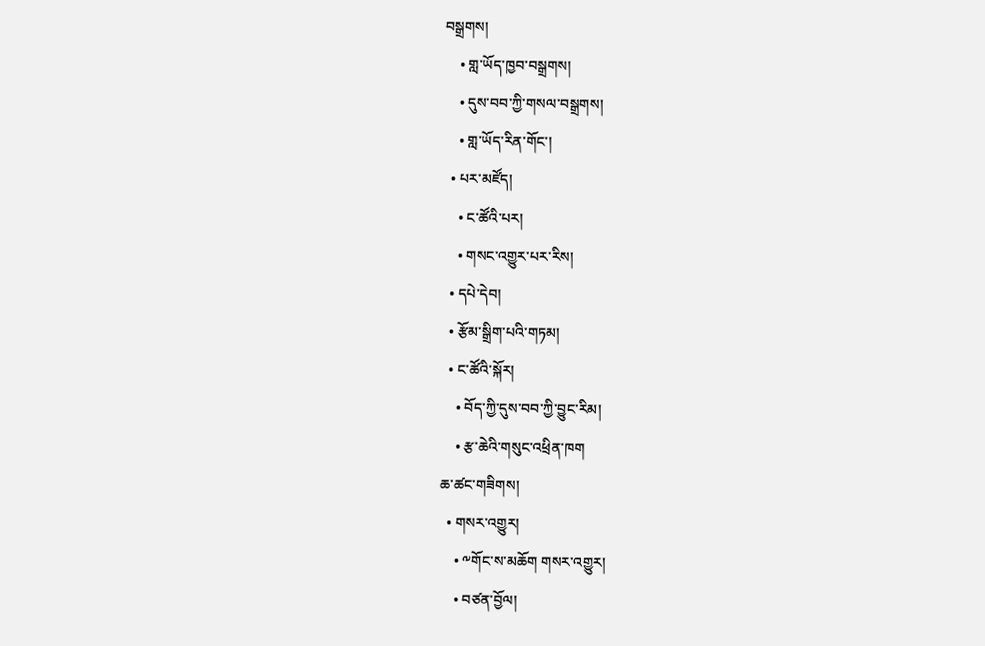བསྒྲགས།
    • གླ་ཡོད་ཁྱབ་བསྒྲགས།
    • དུས་བབ་ཀྱི་གསལ་བསྒྲགས།
    • གླ་ཡོད་རིན་གོང་།
  • པར་མཛོད།
    • ང་ཚོའི་པར།
    • གསང་འགྱུར་པར་རིས།
  • དཔེ་དེབ།
  • རྩོམ་སྒྲིག་པའི་གཏམ།
  • ང་ཚོའི་སྐོར།
    • བོད་ཀྱི་དུས་བབ་ཀྱི་བྱུང་རིམ།
    • རྩ་ཆེའི་གསུང་འཕྲིན་ཁག
ཆ་ཚང་གཟིགས།
  • གསར་འགྱུར།
    • ༸གོང་ས་མཆོག གསར་འགྱུར།
    • བཙན་བྱོལ།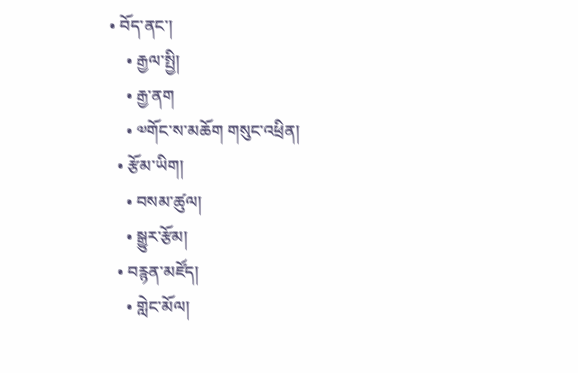• བོད་ནང་།
    • རྒྱལ་སྤྱི།
    • རྒྱ་ནག
    • ༧གོང་ས་མཆོག གསུང་འཕྲིན།
  • རྩོམ་ཡིག།
    • བསམ་ཚུལ།
    • སྒྱུར་རྩོམ།
  • བརྙན་མཛོད།
    • གླེང་མོལ།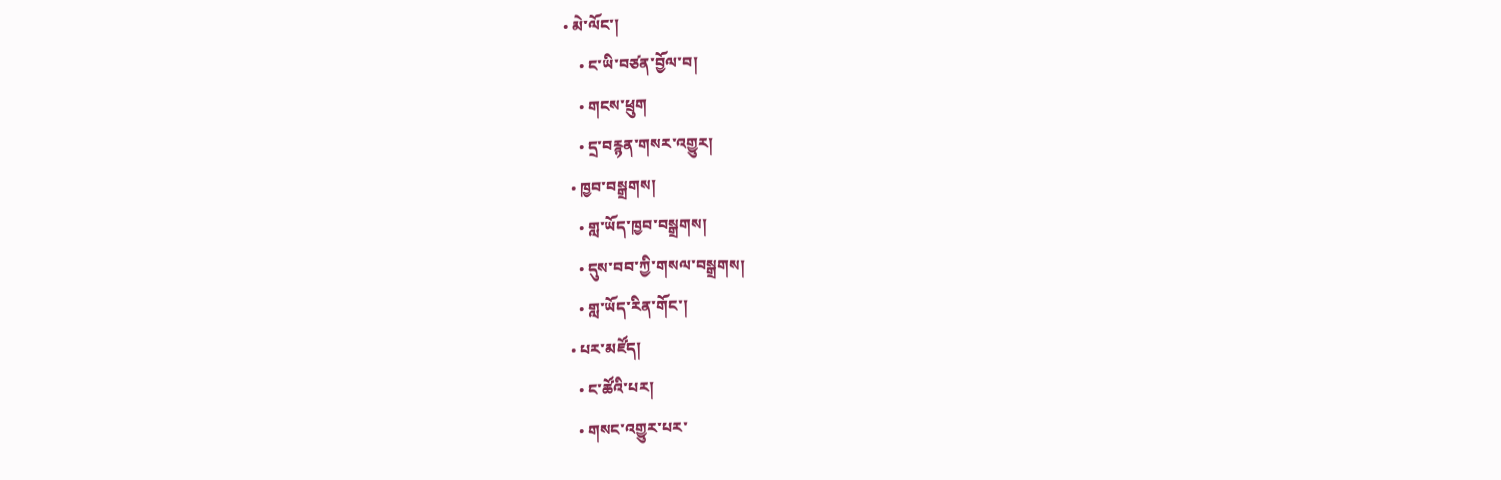• མེ་ལོང་།
    • ང་ཡི་བཙན་བྱོལ་བ།
    • གངས་ཕྲུག
    • དྲ་བརྙན་གསར་འགྱུར།
  • ཁྱབ་བསྒྲགས།
    • གླ་ཡོད་ཁྱབ་བསྒྲགས།
    • དུས་བབ་ཀྱི་གསལ་བསྒྲགས།
    • གླ་ཡོད་རིན་གོང་།
  • པར་མཛོད།
    • ང་ཚོའི་པར།
    • གསང་འགྱུར་པར་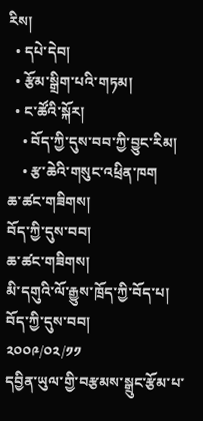རིས།
  • དཔེ་དེབ།
  • རྩོམ་སྒྲིག་པའི་གཏམ།
  • ང་ཚོའི་སྐོར།
    • བོད་ཀྱི་དུས་བབ་ཀྱི་བྱུང་རིམ།
    • རྩ་ཆེའི་གསུང་འཕྲིན་ཁག
ཆ་ཚང་གཟིགས།
བོད་ཀྱི་དུས་བབ།
ཆ་ཚང་གཟིགས།
མི་དགུའི་ལོ་རྒྱུས་ཁྲོད་ཀྱི་བོད་པ།
བོད་ཀྱི་དུས་བབ།
༢༠༠༩/༠༢/༡༡
དབྱིན་ཡུལ་གྱི་བརྩམས་སྒྲུང་རྩོམ་པ་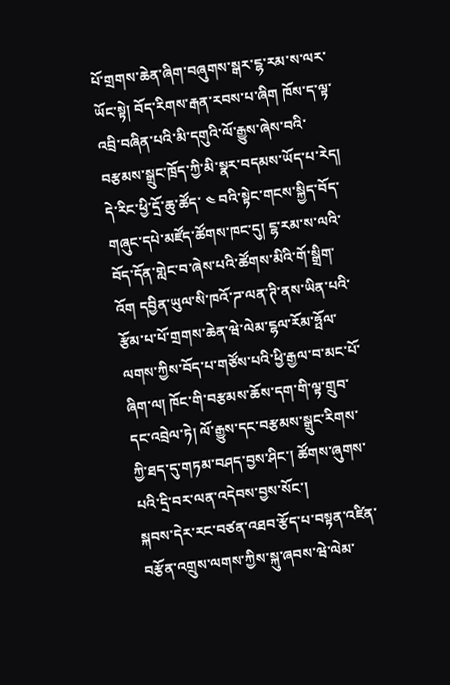པོ་གྲགས་ཆེན་ཞིག་བཞུགས་སྒར་ངྷ་རམ་ས་ལར་ཡོང་སྟེ། བོད་རིགས་རྒན་རབས་པ་ཞིག ཁོས་ད་ལྟ་འབྲི་བཞིན་པའི་མི་དགུའི་ལོ་རྒྱུས་ཞེས་བའི་བརྩམས་སྒྲུང་ཁྲོད་ཀྱི་མི་སྣར་བདམས་ཡོད་པ་རེད།
དེ་རིང་ཕྱི་དྲོ་ཆུ་ཚོད་ ༤ བའི་སྟེང་གངས་སྐྱིད་བོད་གཞུང་དཔེ་མཛོད་ཚོགས་ཁང་དུ། ངྷ་རམ་ས་ལའི་བོད་དོན་གླེང་བ་ཞེས་པའི་ཚོགས་མིའི་གོ་སྒྲིག་འོག དབྱིན་ཡུལ་སི་ཁའོ་ཌ་ལན་ཊི་ནས་ཡིན་པའི་རྩོམ་པ་པོ་གྲགས་ཆེན་ཝེ་ལེམ་ངྷལ་རོམ་ཧྤོལ་ལགས་ཀྱིས་བོད་པ་གཙོས་པའི་ཕྱི་རྒྱལ་བ་མང་པོ་ཞིག་ལ། ཁོང་གི་བརྩམས་ཆོས་དག་གི་ལྟ་གྲུབ་དང་འབྲེལ་ཏེ། ལོ་རྒྱུས་དང་བརྩམས་སྒྲུང་རིགས་ཀྱི་ཐད་དུ་གཏམ་བཤད་བྱས་ཤིང་། ཚོགས་ཞུགས་པའི་དྲི་བར་ལན་འདེབས་བྱས་སོང་།
སྐབས་དེར་རང་བཙན་འཐབ་རྩོད་པ་བསྟན་འཛིན་བརྩོན་འགྲུས་ལགས་ཀྱིས་སྐུ་ཞབས་ཝེ་ལེམ་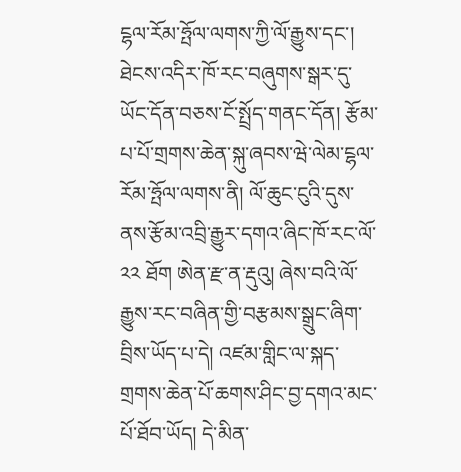ངྷལ་རོམ་ཧྤོལ་ལགས་ཀྱི་ལོ་རྒྱུས་དང་། ཐེངས་འདིར་ཁོ་རང་བཞུགས་སྒར་དུ་ཡོང་དོན་བཅས་ངོ་སྤྲོད་གནང་དོན། རྩོམ་པ་པོ་གྲགས་ཆེན་སྐུ་ཞབས་ཝེ་ལེམ་ངྷལ་རོམ་ཧྤོལ་ལགས་ནི། ལོ་ཆུང་ངུའི་དུས་ནས་རྩོམ་འབྲི་རྒྱུར་དགའ་ཞིང་ཁོ་རང་ལོ་ ༢༢ ཐོག ཨེན་རྫ་ན་རྡུའུ། ཞེས་བའི་ལོ་རྒྱུས་རང་བཞིན་གྱི་བརྩམས་སྒྲུང་ཞིག་བྲིས་ཡོད་པ་དེ། འཛམ་གླིང་ལ་སྐད་གྲགས་ཆེན་པོ་ཆགས་ཤིང་བྱ་དགའ་མང་པོ་ཐོབ་ཡོད། དེ་མིན་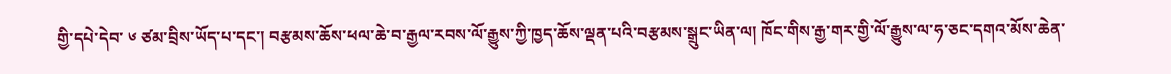གྱི་དཔེ་དེབ་ ༦ ཙམ་བྲིས་ཡོད་པ་དང་། བརྩམས་ཆོས་ཕལ་ཆེ་བ་རྒྱལ་རབས་ལོ་རྒྱུས་ཀྱི་ཁྱད་ཆོས་ལྡན་པའི་བརྩམས་སྒྲུང་ཡིན་ལ། ཁོང་གིས་རྒྱ་གར་གྱི་ལོ་རྒྱུས་ལ་ཧ་ཅང་དགའ་མོས་ཆེན་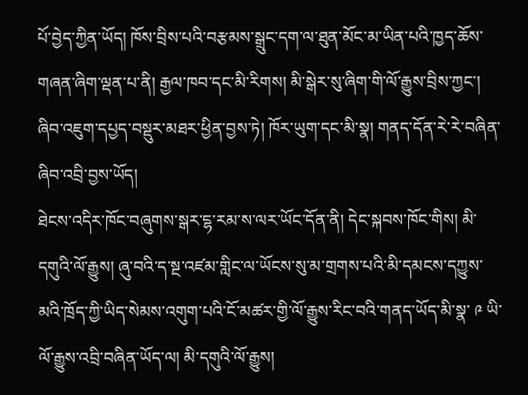པོ་བྱེད་ཀྱིན་ཡོད། ཁོས་བྲིས་པའི་བརྩམས་སྒྲུང་དག་ལ་ཐུན་མོང་མ་ཡིན་པའི་ཁྱད་ཆོས་གཞན་ཞིག་ལྡན་པ་ནི། རྒྱལ་ཁབ་དང་མི་རིགས། མི་སྒེར་སུ་ཞིག་གི་ལོ་རྒྱུས་བྲིས་ཀྱང་། ཞིབ་འཇུག་དཔྱད་བསྡུར་མཐར་ཕྱིན་བྱས་ཏེ། ཁོར་ཡུག་དང་མི་སྣ། གནད་དོན་རེ་རེ་བཞིན་ཞིབ་འབྲི་བྱས་ཡོད།
ཐེངས་འདིར་ཁོང་བཞུགས་སྒར་ངྷ་རམ་ས་ལར་ཡོང་དོན་ནི། དེང་སྐབས་ཁོང་གིས། མི་དགུའི་ལོ་རྒྱུས། ཞུ་བའི་ད་སྔ་འཛམ་གླིང་ལ་ཡོངས་སུ་མ་གྲགས་པའི་མི་དམངས་དཀྱུས་མའི་ཁྲོད་ཀྱི་ཡིད་སེམས་འགུག་པའི་ངོ་མཚར་གྱི་ལོ་རྒྱུས་རིང་བའི་གནད་ཡོད་མི་སྣ་ ༩ ཡི་ལོ་རྒྱུས་འབྲི་བཞིན་ཡོད་ལ། མི་དགུའི་ལོ་རྒྱུས།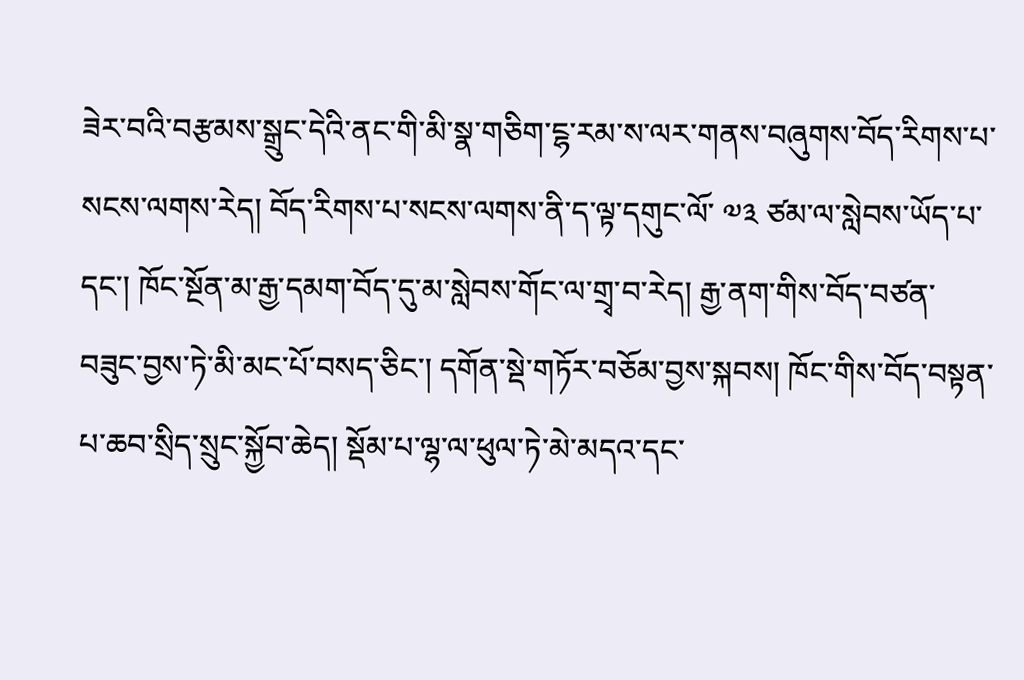ཟེར་བའི་བརྩམས་སྒྲུང་དེའི་ནང་གི་མི་སྣ་གཅིག་ངྷ་རམ་ས་ལར་གནས་བཞུགས་བོད་རིགས་པ་སངས་ལགས་རེད། བོད་རིགས་པ་སངས་ལགས་ནི་ད་ལྟ་དགུང་ལོ་ ༧༣ ཙམ་ལ་སླེབས་ཡོད་པ་དང་། ཁོང་སྔོན་མ་རྒྱ་དམག་བོད་དུ་མ་སླེབས་གོང་ལ་གྲྭ་བ་རེད། རྒྱ་ནག་གིས་བོད་བཙན་བཟུང་བྱས་ཏེ་མི་མང་པོ་བསད་ཅིང་། དགོན་སྡེ་གཏོར་བཅོམ་བྱས་སྐབས། ཁོང་གིས་བོད་བསྟན་པ་ཆབ་སྲིད་སྲུང་སྐྱོབ་ཆེད། སྡོམ་པ་ལྷ་ལ་ཕུལ་ཏེ་མེ་མདའ་དང་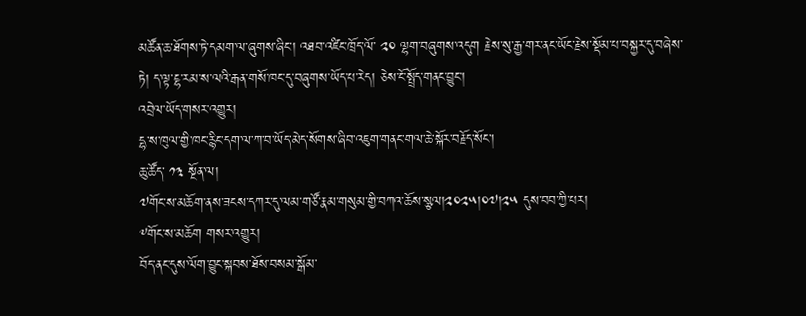མཚོན་ཆ་ཐོགས་ཏེ་དམག་ལ་ཞུགས་ཞིང་། འཐབ་འཛིང་ཁྲོད་ལོ་ ༢༠ ལྷག་བཞུགས་འདུག རྗེས་སུ་རྒྱ་གར་ནང་ཡོང་རྗེས་སྡོམ་པ་བསྐྱར་དུ་བཞེས་ཏེ། ད་ལྟ་ངྷ་རམ་ས་ལའི་རྒན་གསོ་ཁང་དུ་བཞུགས་ཡོད་པ་རེད། ཅེས་ངོ་སྤྲོད་གནང་བྱུང་།
འབྲེལ་ཡོད་གསར་འགྱུར།
དྷ་ས་ཁུལ་གྱི་ཁང་རྙིང་དག་ལ་ཀ་བ་ཡོད་མེད་སོགས་ཞིབ་འཇུག་གནང་གལ་ཆེ་སྐོར་བརྗོད་སོང་།
ཆུ་ཚོད་ ༡༣ སྔོན་ལ།
༧གོང་ས་མཆོག་ནས་ཟངས་དཀར་དུ་ལམ་གཙོ་རྣམ་གསུམ་གྱི་བཀའ་ཆོས་སྩལ།༢༠༢༥།༠༧།༢༥ དུས་བབ་ཀྱི་པར།
༸གོང་ས་མཆོག གསར་འགྱུར།
བོད་ནང་དུས་ལོག་བྱུང་སྐབས་ཐོས་བསམ་སྒོམ་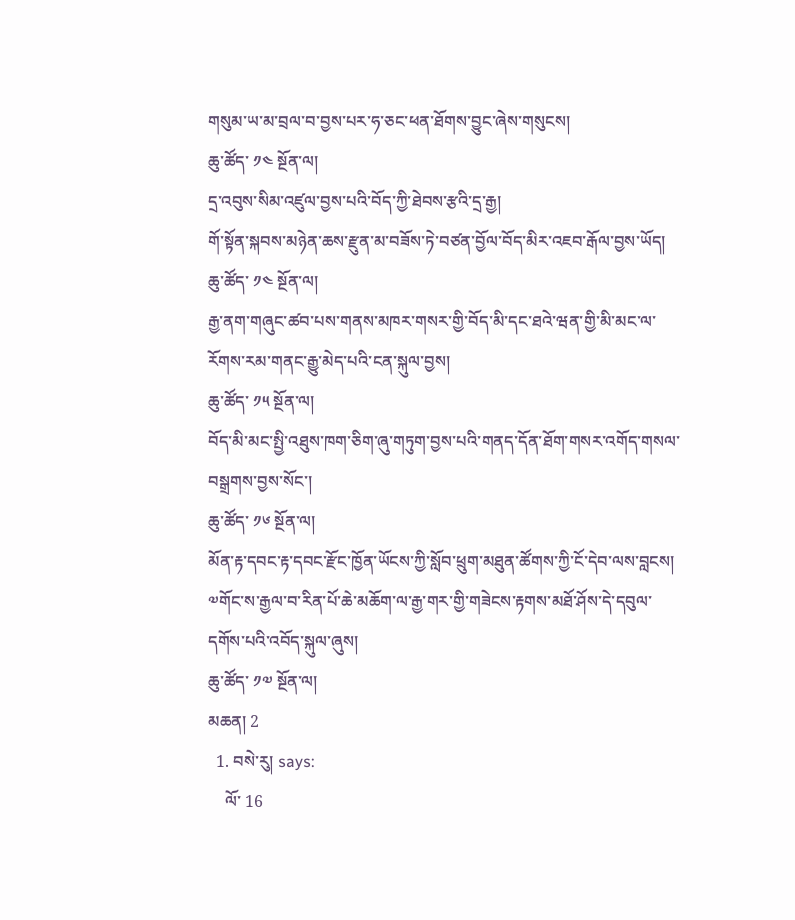གསུམ་ཡ་མ་བྲལ་བ་བྱས་པར་ཧ་ཅང་ཕན་ཐོགས་བྱུང་ཞེས་གསུངས།
ཆུ་ཚོད་ ༡༤ སྔོན་ལ།
དྲ་འབུས་སིམ་འཛུལ་བྱས་པའི་བོད་ཀྱི་ཐེབས་རྩའི་དྲ་རྒྱ།
གོ་སྟོན་སྐབས་མཉེན་ཆས་རྫུན་མ་བཟོས་ཏེ་བཙན་བྱོལ་བོད་མིར་འཇབ་རྒོལ་བྱས་ཡོད།
ཆུ་ཚོད་ ༡༤ སྔོན་ལ།
རྒྱ་ནག་གཞུང་ཚབ་པས་གནས་མཁར་གསར་གྱི་བོད་མི་དང་ཐའེ་ཝན་གྱི་མི་མང་ལ་རོགས་རམ་གནང་རྒྱུ་མེད་པའི་ངན་སྐུལ་བྱས།
ཆུ་ཚོད་ ༡༥ སྔོན་ལ།
བོད་མི་མང་སྤྱི་འཐུས་ཁག་ཅིག་ཞུ་གཏུག་བྱས་པའི་གནད་དོན་ཐོག་གསར་འགོད་གསལ་བསྒྲགས་བྱས་སོང་།
ཆུ་ཚོད་ ༡༦ སྔོན་ལ།
མོན་རྟ་དབང་རྟ་དབང་རྫོང་ཁྱོན་ཡོངས་ཀྱི་སློབ་ཕྲུག་མཐུན་ཚོགས་ཀྱི་ངོ་དེབ་ལས་བླངས།
༧གོང་ས་རྒྱལ་བ་རིན་པོ་ཆེ་མཆོག་ལ་རྒྱ་གར་གྱི་གཟེངས་རྟགས་མཐོ་ཤོས་དེ་དབུལ་དགོས་པའི་འབོད་སྐུལ་ཞུས།
ཆུ་ཚོད་ ༡༧ སྔོན་ལ།
མཆན། 2
  1. བསེ་རུ། says:
    ལོ་ 16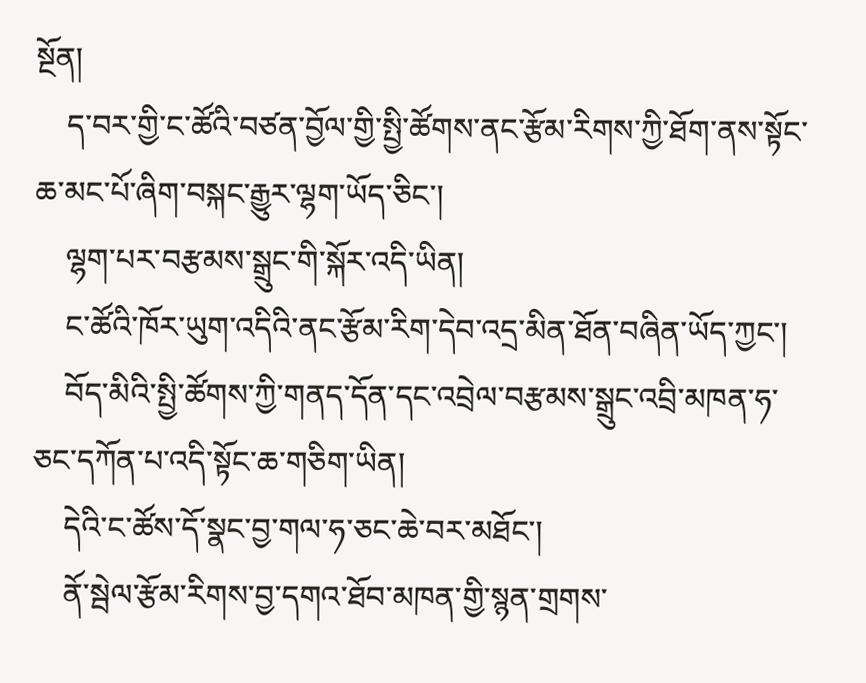སྔོན།
    ད་བར་གྱི་ང་ཚོའི་བཙན་བྱོལ་གྱི་སྤྱི་ཚོགས་ནང་རྩོམ་རིགས་ཀྱི་ཐོག་ནས་སྟོང་ཆ་མང་པོ་ཞིག་བསྐང་རྒྱུར་ལྷག་ཡོད་ཅིང་།
    ལྷག་པར་བརྩམས་སྒྲུང་གི་སྐོར་འདི་ཡིན།
    ང་ཚོའི་ཁོར་ཡུག་འདིའི་ནང་རྩོམ་རིག་དེབ་འདྲ་མིན་ཐོན་བཞིན་ཡོད་ཀྱང་།
    བོད་མིའི་སྤྱི་ཚོགས་ཀྱི་གནད་དོན་དང་འབྲེལ་བརྩམས་སྒྲུང་འབྲི་མཁན་ཧ་ཅང་དཀོན་པ་འདི་སྟོང་ཆ་གཅིག་ཡིན།
    དེའི་ང་ཚོས་དོ་སྣང་བྱ་གལ་ཧ་ཅང་ཆེ་བར་མཐོང་།
    ནོ་སྦེལ་རྩོམ་རིགས་བྱ་དགའ་ཐོབ་མཁན་གྱི་སྙན་གྲགས་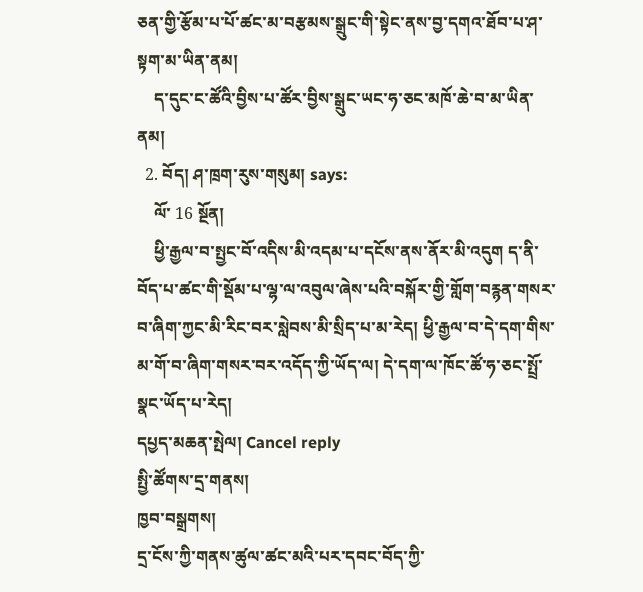ཅན་གྱི་རྩོམ་པ་པོ་ཚང་མ་བརྩམས་སྒྲུང་གི་སྟེང་ནས་བྱ་དགའ་ཐོབ་པ་ཤ་སྟག་མ་ཡིན་ནམ།
    ད་དུང་ང་ཚོའི་བྱིས་པ་ཚོར་བྱིས་སྒྲུང་ཡང་ཧ་ཅང་མཁོ་ཆེ་བ་མ་ཡིན་ནམ།
  2. བོད། ཤ་ཁྲག་རུས་གསུམ། says:
    ལོ་ 16 སྔོན།
    ཕྱི་རྒྱལ་བ་སྤྱང་བོ་འདིས་མི་འདམ་པ་དངོས་ནས་ནོར་མི་འདུག ད་ནི་བོད་པ་ཚང་གི་སྡོམ་པ་ལྷ་ལ་འབུལ་ཞེས་པའི་བསྐོར་གྱི་གློག་བརྙན་གསར་བ་ཞིག་ཀྱང་མི་རིང་བར་སླེབས་མི་སྲིད་པ་མ་རེད། ཕྱི་རྒྱལ་བ་དེ་དག་གིས་མ་གོ་བ་ཞིག་གསར་བར་འདོད་ཀྱི་ཡོད་ལ། དེ་དག་ལ་ཁོང་ཚོ་ཧ་ཅང་སྤྲོ་སྣང་ཡོད་པ་རེད།
དཔྱད་མཆན་སྤེལ། Cancel reply
སྤྱི་ཚོགས་དྲ་གནས།
ཁྱབ་བསྒྲགས།
དྲ་ངོས་ཀྱི་གནས་ཚུལ་ཚང་མའི་པར་དབང་བོད་ཀྱི་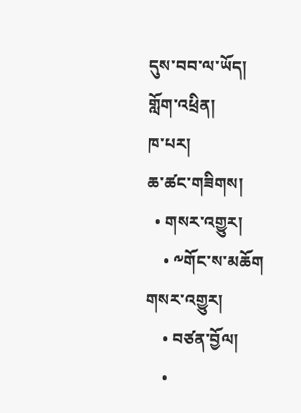དུས་བབ་ལ་ཡོད།
གློག་འཕྲིན།
ཁ་པར།
ཆ་ཚང་གཟིགས།
  • གསར་འགྱུར།
    • ༸གོང་ས་མཆོག གསར་འགྱུར།
    • བཙན་བྱོལ།
    •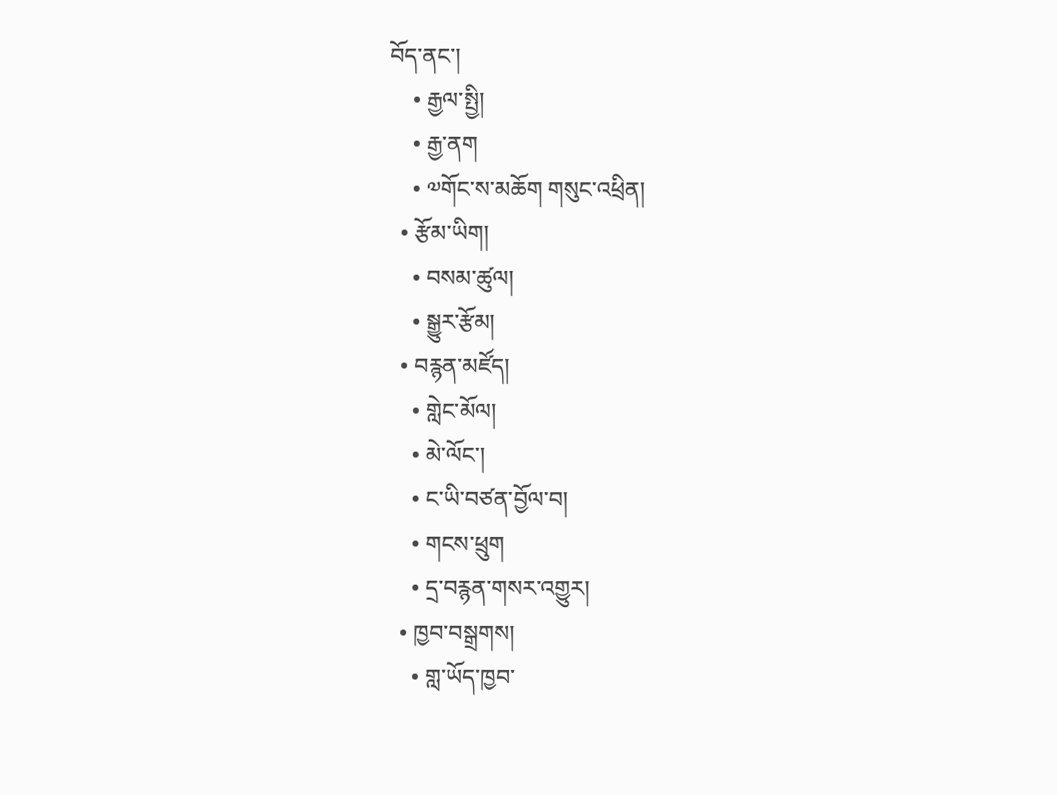བོད་ནང་།
    • རྒྱལ་སྤྱི།
    • རྒྱ་ནག
    • ༧གོང་ས་མཆོག གསུང་འཕྲིན།
  • རྩོམ་ཡིག།
    • བསམ་ཚུལ།
    • སྒྱུར་རྩོམ།
  • བརྙན་མཛོད།
    • གླེང་མོལ།
    • མེ་ལོང་།
    • ང་ཡི་བཙན་བྱོལ་བ།
    • གངས་ཕྲུག
    • དྲ་བརྙན་གསར་འགྱུར།
  • ཁྱབ་བསྒྲགས།
    • གླ་ཡོད་ཁྱབ་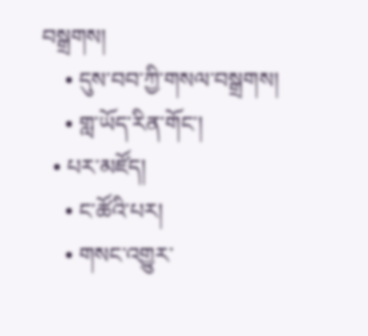བསྒྲགས།
    • དུས་བབ་ཀྱི་གསལ་བསྒྲགས།
    • གླ་ཡོད་རིན་གོང་།
  • པར་མཛོད།
    • ང་ཚོའི་པར།
    • གསང་འགྱུར་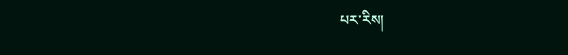པར་རིས།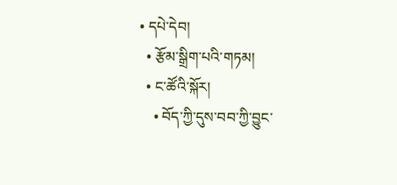• དཔེ་དེབ།
  • རྩོམ་སྒྲིག་པའི་གཏམ།
  • ང་ཚོའི་སྐོར།
    • བོད་ཀྱི་དུས་བབ་ཀྱི་བྱུང་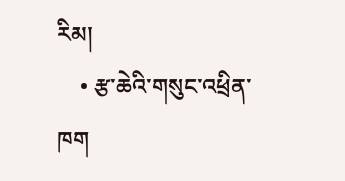རིམ།
    • རྩ་ཆེའི་གསུང་འཕྲིན་ཁག